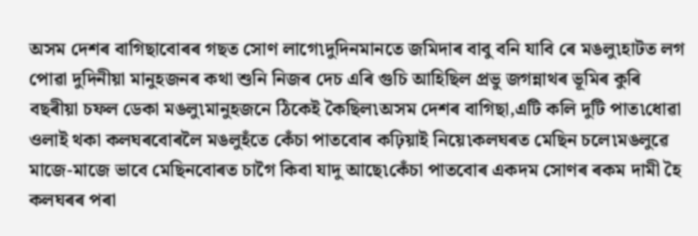অসম দেশৰ বাগিছাবোৰৰ গছত সোণ লাগে৷দুদিনমানতে জমিদাৰ বাবু বনি যাবি ৰে মঙলু৷হাটত লগ পোৱা দুদিনীয়া মানুহজনৰ কথা শুনি নিজৰ দেচ এৰি গুচি আহিছিল প্ৰভু জগন্নাথৰ ভূমিৰ কুৰি বছৰীয়া চফল ডেকা মঙলু৷মানুহজনে ঠিকেই কৈছিল৷অসম দেশৰ বাগিছা,এটি কলি দুটি পাত৷ধোৱা ওলাই থকা কলঘৰবোৰলৈ মঙলুহঁতে কেঁচা পাতবোৰ কঢ়িয়াই নিয়ে৷কলঘৰত মেছিন চলে৷মঙলুৱে মাজে-মাজে ভাবে মেছিনবোৰত চাগৈ কিবা যাদু আছে৷কেঁচা পাতবোৰ একদম সোণৰ ৰকম দামী হৈ কলঘৰৰ পৰা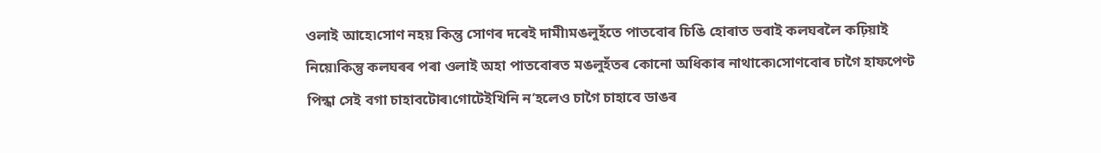ওলাই আহে৷সোণ নহয় কিন্তু সোণৰ দৰেই দামী৷মঙলুহঁতে পাতবোৰ চিঙি হোৰাত ভৰাই কলঘৰলৈ কঢ়িয়াই নিয়ে৷কিন্তু কলঘৰৰ পৰা ওলাই অহা পাতবোৰত মঙলুহঁতৰ কোনো অধিকাৰ নাথাকে৷সোণবোৰ চাগৈ হাফপেণ্ট পিন্ধা সেই বগা চাহাবটোৰ৷গোটেইখিনি ন’হলেও চাগৈ চাহাবে ডাঙৰ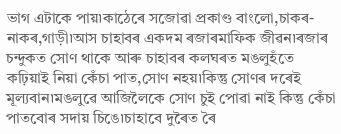ভাগ এটাকে পায়৷কাঠেৰে সজোৱা প্ৰকাণ্ড বাংলো,চাকৰ-নাকৰ,গাড়ী৷আস চাহাবৰ একদম ৰজাৰমাফিক জীৱন৷ৰজাৰ চন্দুকত সোণ থাকে আৰু চাহাবৰ কলঘৰত মঙলুহঁতে কঢ়িয়াই নিয়া কেঁচা পাত,সোণ নহয়৷কিন্তু সোণৰ দৰেই মূল্যবান৷মঙলুৱে আজিলৈকে সোণ চুই পোৱা নাই কিন্তু কেঁচা পাতবোৰ সদায় চিঙে৷চাহাবে দুৰৈত ৰৈ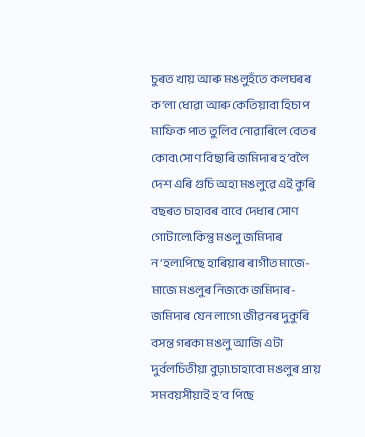চুৰত খায় আৰু মঙলুহঁতে কলঘৰৰ ক’লা ধোৱা আৰু কেতিয়াবা হিচাপ মাফিক পাত তুলিব নোৱাৰিলে বেতৰ কোব৷সোণ বিছাৰি জমিদাৰ হ’বলৈ দেশ এৰি গুচি অহা মঙলুৱে এই কুৰি বছৰত চাহাবৰ বাবে দেধাৰ সোণ গোটালে৷কিন্তু মঙলু জমিদাৰ ন’হল৷পিছে হাৰিয়াৰ ৰাগীত মাজে-মাজে মঙলুৰ নিজকে জমিদাৰ-জমিদাৰ যেন লাগে৷ জীৱনৰ দুকুৰি বসন্ত গৰকা মঙলু আজি এটা দুৰ্বলচিতীয়া বুঢ়া৷চাহাবো মঙলুৰ প্ৰায় সমবয়সীয়াই হ’ব পিছে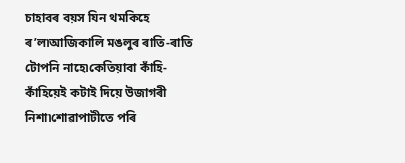চাহাবৰ বয়স যিন থমকিহে ৰ’ল৷আজিকালি মঙলুৰ ৰাতি-ৰাতি টোপনি নাহে৷কেতিয়াবা কাঁহি-কাঁহিয়েই কটাই দিয়ে উজাগৰী নিশা৷শোৱাপাটীতে পৰি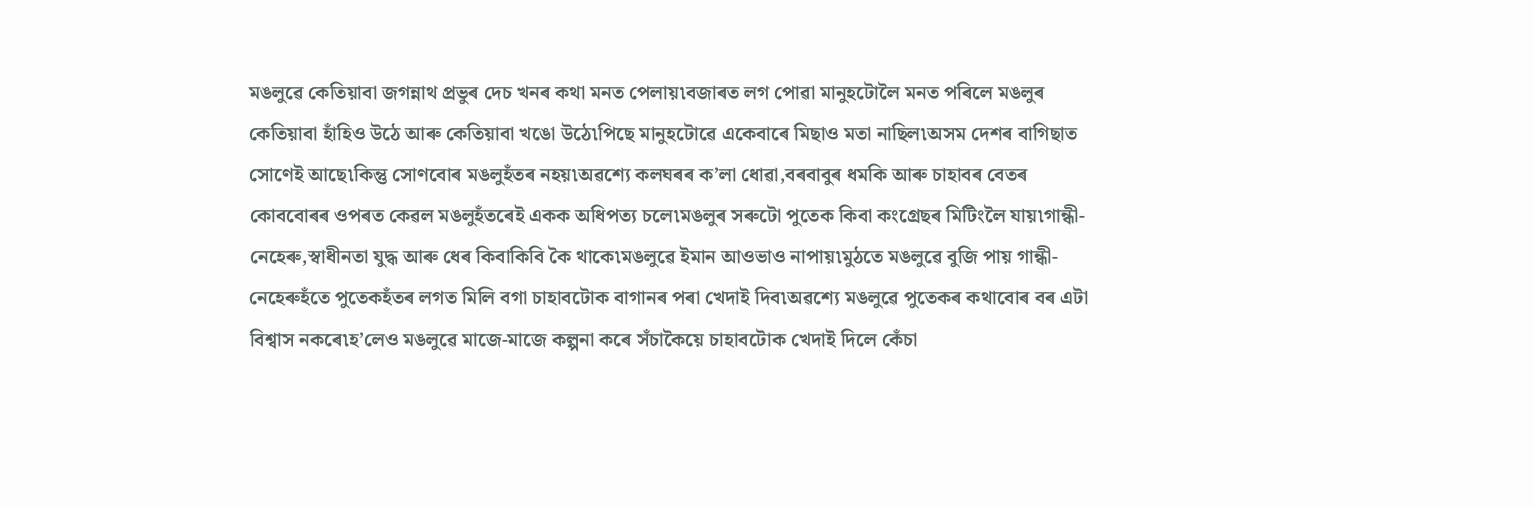মঙলুৱে কেতিয়াবা জগন্নাথ প্ৰভুৰ দেচ খনৰ কথা মনত পেলায়৷বজাৰত লগ পোৱা মানুহটোলৈ মনত পৰিলে মঙলুৰ কেতিয়াবা হাঁহিও উঠে আৰু কেতিয়াবা খঙো উঠে৷পিছে মানুহটোৱে একেবাৰে মিছাও মতা নাছিল৷অসম দেশৰ বাগিছাত সোণেই আছে৷কিন্তু সোণবোৰ মঙলুহঁতৰ নহয়৷অৱশ্যে কলঘৰৰ ক’লা ধোৱা,বৰবাবুৰ ধমকি আৰু চাহাবৰ বেতৰ কোববোৰৰ ওপৰত কেৱল মঙলুহঁতৰেই একক অধিপত্য চলে৷মঙলুৰ সৰুটো পুতেক কিবা কংগ্ৰেছৰ মিটিংলৈ যায়৷গান্ধী-নেহেৰু,স্বাধীনতা যুদ্ধ আৰু ধেৰ কিবাকিবি কৈ থাকে৷মঙলুৱে ইমান আওভাও নাপায়৷মুঠতে মঙলুৱে বুজি পায় গান্ধী-নেহেৰুহঁতে পুতেকহঁতৰ লগত মিলি বগা চাহাবটোক বাগানৰ পৰা খেদাই দিব৷অৱশ্যে মঙলুৱে পুতেকৰ কথাবোৰ বৰ এটা বিশ্বাস নকৰে৷হ’লেও মঙলুৱে মাজে-মাজে কল্পনা কৰে সঁচাকৈয়ে চাহাবটোক খেদাই দিলে কেঁচা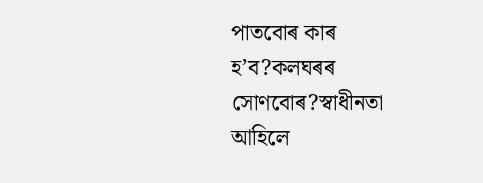পাতবোৰ কাৰ হ’ব?কলঘৰৰ সোণবোৰ?স্বাধীনতা আহিলে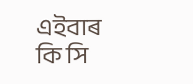এইবাৰ কি সি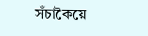সঁচাকৈয়ে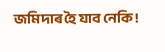জমিদাৰ হৈ যাব নেকি!